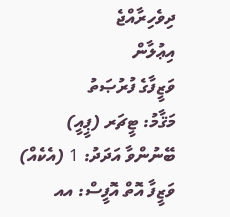ދިވެހިރާއްޖެ
އިޢުލާން
ވަޒީފާގެ ފުރުޞަތު
މަޤާމު: ޓީޗަރ (ޕީއީ)
ބޭނުންވާ އަދަދު: 1 (އެކެއް)
ވަޒީފާ އޮތް އޮފީސް: އއ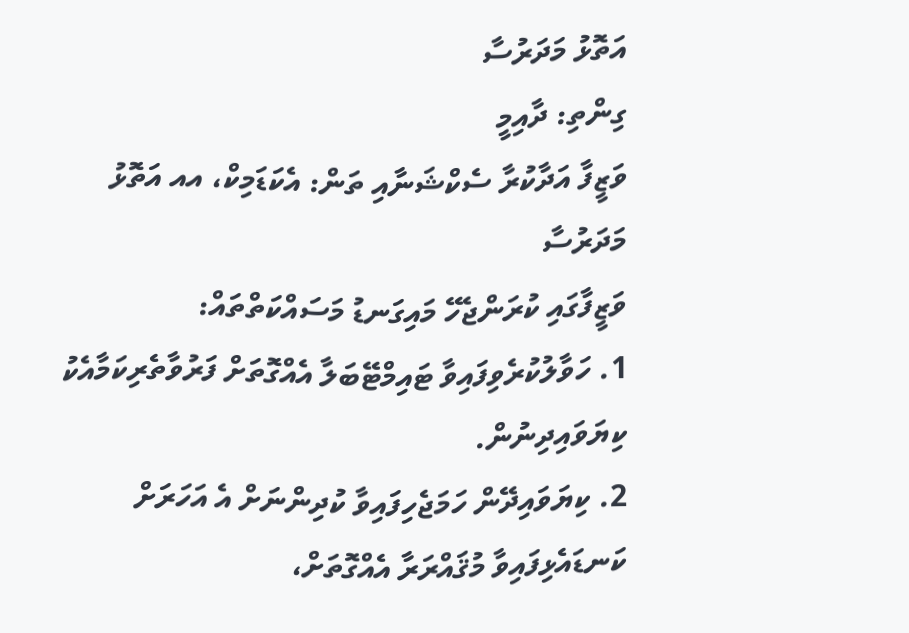އަތޮޅު މަދަރުސާ
ގިންތި: ދާއިމީ
ވަޒީފާ އަދާކުރާ ސެކްޝަނާއި ތަން: އެކަޑަމިކް، އއ އަތޮޅު މަދަރުސާ
ވަޒީފާގައި ކުރަންޖެހޭ މައިގަނޑު މަސައްކަތްތައް:
1. ހަވާލުކުރެވިފައިވާ ޓައިމްޓޭބަލާ އެއްގޮތަށް ފަރުވާތެރިކަމާއެކު ކިޔަވައިދިނުން.
2. ކިޔަވައިދޭން ހަމަޖެހިފައިވާ ކުދިންނަށް އެ އަހަރަށް ކަނޑައެޅިފައިވާ މުޤައްރަރާ އެއްގޮތަށް،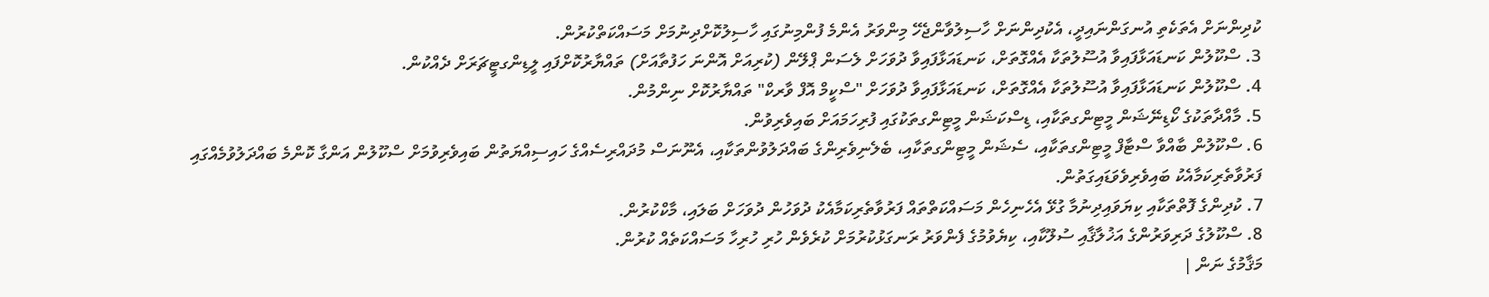ކުދިންނަށް އެތަކެތި އުނގަންނައިދީ، އެކުދިންނަށް ހާސިލުވާންޖެހޭ މިންވަރު އެންމެ ފުންމިނުގައި ހާސިލުކޮށްދިނުމަށް މަސައްކަތްކުރުން.
3. ސްކޫލުން ކަނޑައަޅާފައިވާ އުސޫލުތަކާ އެއްގޮތަށް، ކަނޑައަޅާފައިވާ ދުވަހަށް ލެސަން ޕްލޭން (ކުރިއަށް އޮންނަ ހަފުތާއަށް) ތައްޔާރުކޮށްފައި ލީޑިންގޓީޗަރަށް ދެއްކުން.
4. ސްކޫލުން ކަނޑައަޅާފައިވާ އުސޫލުތަކާ އެއްގޮތަށް، ކަނޑައަޅާފައިވާ ދުވަހަށް "ސްކީމް އޮފް ވާރކް" ތައްޔާރުކޮށް ނިންމުން.
5. މާއްދާތަކުގެ ކޯޑިނޭޝަން މީޓިންގތަކާއި، ޑިސްކަޝަން މީޓިންގތަކުގައި ފުރިހަމައަށް ބައިވެރިވުން.
6. ސްކޫލުން ބާއްވާ ސްޓާފް މީޓިންގތަކާއި، ސެޝަން މީޓިންގތަކާއި، ބެލެނިވެރިންގެ ބައްދަލުވުންތަކާއި، އެނޫނަސް މުދައްރިސެއްގެ ހައިސިއްޔަތުން ބައިވެރިވުމަށް ސްކޫލުން އަންގާ ކޮންމެ ބައްދަލުވުމެއްގައި ފަރުވާތެރިކަމާއެކު ބައިވެރިވެވަޑައިގަތުން.
7. ކުދިންގެ ފޮތްތަކާއި ކިޔަވައިދިނުމާ ގުޅޭ އެހެނިހެން މަސައްކަތްތައް ފަރުވާތެރިކަމާއެކު ދުވަހުން ދުވަހަށް ބަލައި، މާކްކުރުން.
8. ސްކޫލުގެ ދަރިވަރުންގެ އަޚުލާޤާއި ސުލޫކާއި، ކިޔެވުމުގެ ފެންވަރު ރަނގަޅުކުރުމަށް ކުރެވެން ހުރި ހުރިހާ މަސައްކަތެއް ކުރުން.
މަޤާމުގެ ނަން |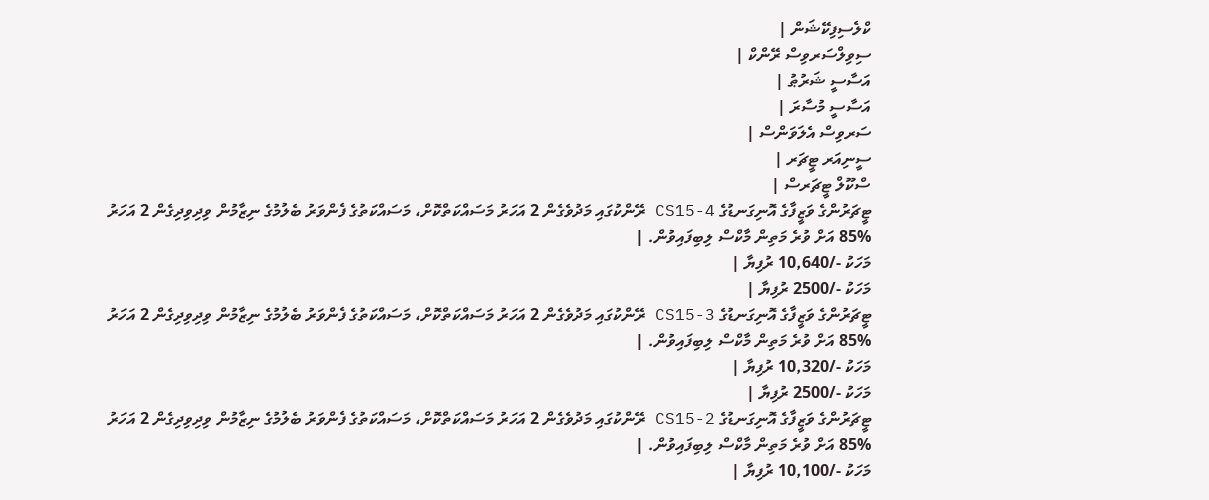ކްލެސިފިކޭޝަން |
ސިވިލްސަރވިސް ރޭންކް |
އަސާސީ ޝަރުޠު |
އަސާސީ މުސާރަ |
ސަރވިސް އެލަވަންސް |
ސީނިއަރ ޓީޗަރ |
ސްކޫލް ޓީޗަރސް |
ޓީޗަރުންގެ ވަޒީފާގެ އޮނިގަނޑުގެ CS15-4 ރޭންކުގައި މަދުވެގެން 2 އަހަރު މަސައްކަތްކޮށް، މަސައްކަތުގެ ފެންވަރު ބެލުމުގެ ނިޒާމުން ވިދިވިދިގެން 2 އަހަރު %85 އަށް ވުރެ މަތިން މާކްސް ލިބިފައިވުން. |
މަހަކު -/10,640 ރުފިޔާ |
މަހަކު -/2500 ރުފިޔާ |
ޓީޗަރުންގެ ވަޒީފާގެ އޮނިގަނޑުގެ CS15-3 ރޭންކުގައި މަދުވެގެން 2 އަހަރު މަސައްކަތްކޮށް، މަސައްކަތުގެ ފެންވަރު ބެލުމުގެ ނިޒާމުން ވިދިވިދިގެން 2 އަހަރު %85 އަށް ވުރެ މަތިން މާކްސް ލިބިފައިވުން. |
މަހަކު -/10,320 ރުފިޔާ |
މަހަކު -/2500 ރުފިޔާ |
ޓީޗަރުންގެ ވަޒީފާގެ އޮނިގަނޑުގެ CS15-2 ރޭންކުގައި މަދުވެގެން 2 އަހަރު މަސައްކަތްކޮށް، މަސައްކަތުގެ ފެންވަރު ބެލުމުގެ ނިޒާމުން ވިދިވިދިގެން 2 އަހަރު %85 އަށް ވުރެ މަތިން މާކްސް ލިބިފައިވުން. |
މަހަކު -/10,100 ރުފިޔާ |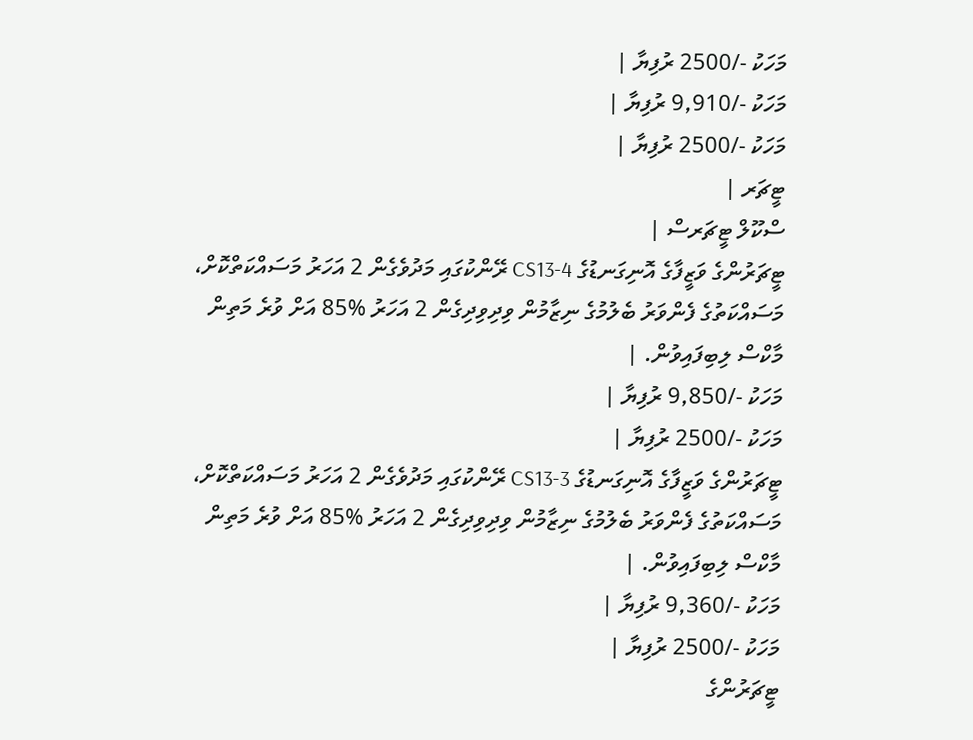މަހަކު -/2500 ރުފިޔާ |
މަހަކު -/9,910 ރުފިޔާ |
މަހަކު -/2500 ރުފިޔާ |
ޓީޗަރ |
ސްކޫލް ޓީޗަރސް |
ޓީޗަރުންގެ ވަޒީފާގެ އޮނިގަނޑުގެ 4-CS13 ރޭންކުގައި މަދުވެގެން 2 އަހަރު މަސައްކަތްކޮށް، މަސައްކަތުގެ ފެންވަރު ބެލުމުގެ ނިޒާމުން ވިދިވިދިގެން 2 އަހަރު %85 އަށް ވުރެ މަތިން މާކްސް ލިބިފައިވުން. |
މަހަކު -/9,850 ރުފިޔާ |
މަހަކު -/2500 ރުފިޔާ |
ޓީޗަރުންގެ ވަޒީފާގެ އޮނިގަނޑުގެ 3-CS13 ރޭންކުގައި މަދުވެގެން 2 އަހަރު މަސައްކަތްކޮށް، މަސައްކަތުގެ ފެންވަރު ބެލުމުގެ ނިޒާމުން ވިދިވިދިގެން 2 އަހަރު %85 އަށް ވުރެ މަތިން މާކްސް ލިބިފައިވުން. |
މަހަކު -/9,360 ރުފިޔާ |
މަހަކު -/2500 ރުފިޔާ |
ޓީޗަރުންގެ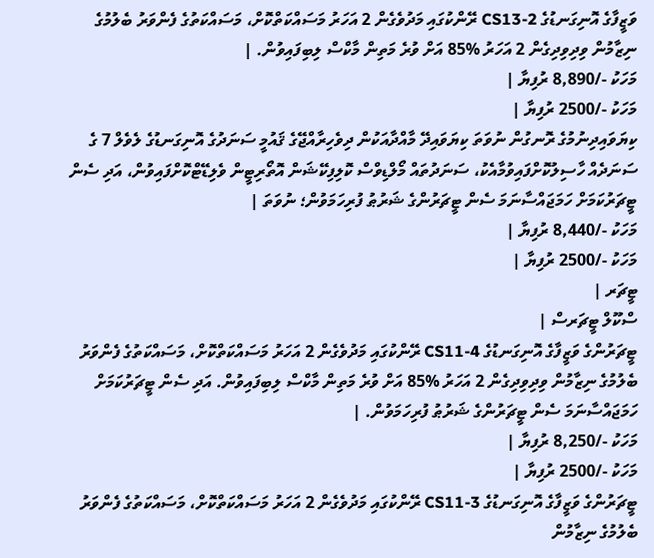ވަޒީފާގެ އޮނިގަނޑުގެ 2-CS13 ރޭންކުގައި މަދުވެގެން 2 އަހަރު މަސައްކަތްކޮށް، މަސައްކަތުގެ ފެންވަރު ބެލުމުގެ ނިޒާމުން ވިދިވިދިގެން 2 އަހަރު %85 އަށް ވުރެ މަތިން މާކްސް ލިބިފައިވުން. |
މަހަކު -/8,890 ރުފިޔާ |
މަހަކު -/2500 ރުފިޔާ |
ކިޔަވައިދިނުމުގެ ރޮނގުން ނުވަތަ ކިޔަވައިދޭ މާއްދާއަކުން ދިވެހިރާއްޖޭގެ ޤައުމީ ސަނަދުގެ އޮނިގަނޑުގެ ލެވެލް 7 ގެ ސަނަދެއް ހާސިލުކޮށްފައިވުމާއެކު، ސަނަދުތައް މޯލްޑިވްސް ކޮލިފިކޭޝަން އޮތޯރިޓީން ވެލިޑޭޓްކޮށްފައިވުން، އަދި ސެން ޓީޗަރުކަމަށް ހަމަޖައްސާނަމަ ސެން ޓީޗަރުންގެ ޝަރުޠު ފުރިހަމަވުން؛ ނުވަތަ |
މަހަކު -/8,440 ރުފިޔާ |
މަހަކު -/2500 ރުފިޔާ |
ޓީޗަރ |
ސްކޫލް ޓީޗަރސް |
ޓީޗަރުންގެ ވަޒީފާގެ އޮނިގަނޑުގެ 4-CS11 ރޭންކުގައި މަދުވެގެން 2 އަހަރު މަސައްކަތްކޮށް، މަސައްކަތުގެ ފެންވަރު ބެލުމުގެ ނިޒާމުން ވިދިވިދިގެން 2 އަހަރު %85 އަށް ވުރެ މަތިން މާކްސް ލިބިފައިވުން. އަދި ސެން ޓީޗަރުކަމަށް ހަމަޖައްސާނަމަ ސެން ޓީޗަރުންގެ ޝަރުޠު ފުރިހަމަވުން. |
މަހަކު -/8,250 ރުފިޔާ |
މަހަކު -/2500 ރުފިޔާ |
ޓީޗަރުންގެ ވަޒީފާގެ އޮނިގަނޑުގެ CS11-3 ރޭންކުގައި މަދުވެގެން 2 އަހަރު މަސައްކަތްކޮށް، މަސައްކަތުގެ ފެންވަރު ބެލުމުގެ ނިޒާމުން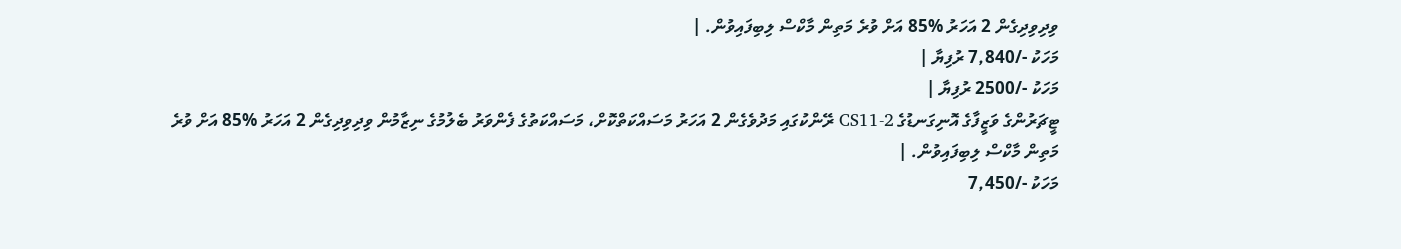ވިދިވިދިގެން 2 އަހަރު %85 އަށް ވުރެ މަތިން މާކްސް ލިބިފައިވުން. |
މަހަކު -/7,840 ރުފިޔާ |
މަހަކު -/2500 ރުފިޔާ |
ޓީޗަރުންގެ ވަޒީފާގެ އޮނިގަނޑުގެ 2-CS11 ރޭންކުގައި މަދުވެގެން 2 އަހަރު މަސައްކަތްކޮށް، މަސައްކަތުގެ ފެންވަރު ބެލުމުގެ ނިޒާމުން ވިދިވިދިގެން 2 އަހަރު %85 އަށް ވުރެ މަތިން މާކްސް ލިބިފައިވުން. |
މަހަކު -/7,450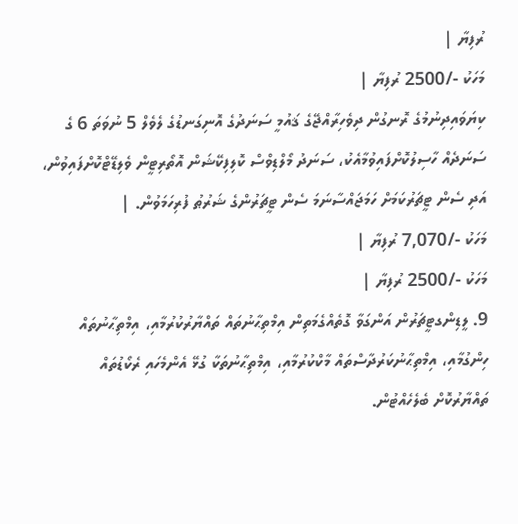ރުފިޔާ |
މަހަކު -/2500 ރުފިޔާ |
ކިޔަވައިދިނުމުގެ ރޮނގުން ދިވެހިރާއްޖޭގެ ޤައުމީ ސަނަދުގެ އޮނިގަނޑުގެ ލެވެލް 5 ނުވަތަ 6 ގެ ސަނަދެއް ހާސިލުކޮށްފައިވުމާއެކު، ސަނަދު މޯލްޑިވްސް ކޮލިފިކޭޝަން އޮތޯރިޓީން ވެލިޑޭޓްކޮށްފައިވުން، އަދި ސެން ޓީޗަރުކަމަށް ހަމަޖައްސާނަމަ ސެން ޓީޗަރުންގެ ޝަރުޠު ފުރިހަމަވުން. |
މަހަކު -/7,070 ރުފިޔާ |
މަހަކު -/2500 ރުފިޔާ |
9. ލީޑިންގޓީޗަރުން އަންގަވާ ގޮތެއްގެމަތިން އިމްތިޙާނުތައް ތައްޔާރުކުރުމާއި، އިމްތިޙާނުތައް ހިންގުމާއި، އިމްތިޙާނުކަރުދާސްތައް މާކްކުރުމާއި، އިމްތިޙާނުތަކާ ގުޅޭ އެންމެހައި ރެކޯޑުތައް ތައްޔާރުކޮށް ބެލެހެއްޓުން.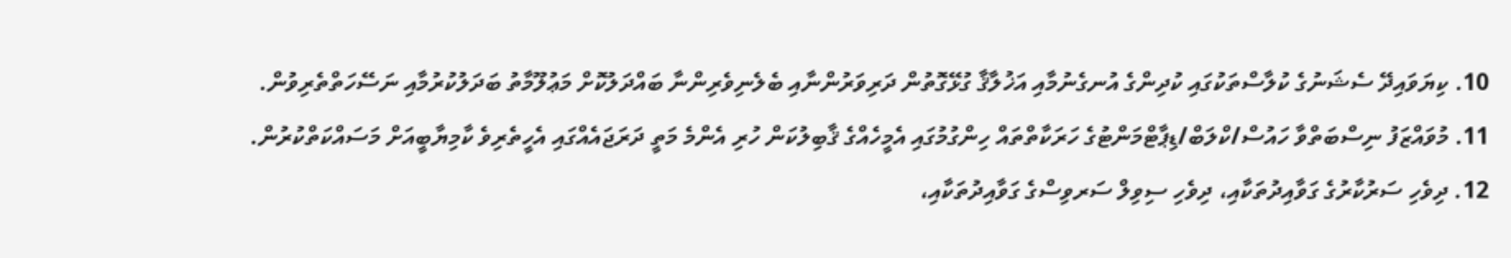10. ކިޔަވައިދޭ ސެޝަނުގެ ކުލާސްތަކުގައި ކުދިންގެ އުނގެނުމާއި އަޚުލާޤާ ގުޅޭގޮތުން ދަރިވަރުންނާއި ބެލެނިވެރިންނާ ބައްދަލުކޮށް މަޢުލޫމާތު ބަދަލުކުރުމާއި ނަސޭހަތްތެރިވުން.
11. މުވައްޒަފު ނިސްބަތްވާ ހައުސް/ކްލަބް/ޑިޕާޓްމަންޓުގެ ހަރަކާތްތައް ހިންގުމުގައި އެމީހެއްގެ ޤާބިލުކަން ހުރި އެންމެ މަތީ ދަރަޖައެއްގައި އެހީތެރިވެ ކާމިޔާބީއަށް މަސައްކަތްކުރުން.
12. ދިވެހި ސަރުކާރުގެ ގަވާއިދުތަކާއި، ދިވެހި ސިވިލް ސަރވިސްގެ ގަވާއިދުތަކާއި،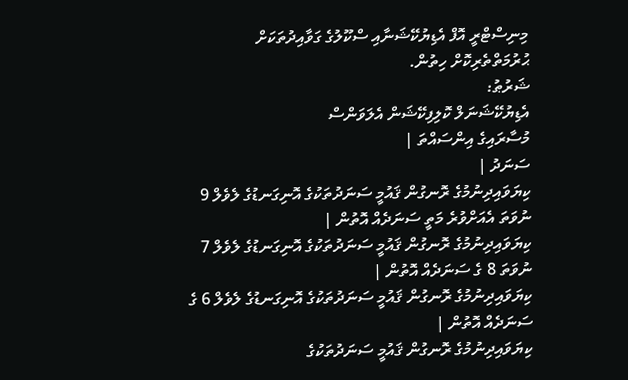މިނިސްޓްރީ އޮފް އެޑިޔުކޭޝަނާއި ސްކޫލުގެ ގަވާއިދުތަކަށް ޙުރުމަތްތެރިކޮށް ހިތުން.
ޝަރުޠު:
އެޑިޔުކޭޝަނަލް ކޮލިފިކޭޝަން އެލަވަންސް
މުސާރައިގެ އިންސައްތަ |
ސަނަދު |
ކިޔަވައިދިނުމުގެ ރޮނގުން ޤައުމީ ސަނަދުތަކުގެ އޮނިގަނޑުގެ ލެވެލް 9 ނުވަތަ އެއަށްވުރެ މަތީ ސަނަދެއް އޮތުން |
ކިޔަވައިދިނުމުގެ ރޮނގުން ޤައުމީ ސަނަދުތަކުގެ އޮނިގަނޑުގެ ލެވެލް 7 ނުވަތަ 8 ގެ ސަނަދެއް އޮތުން |
ކިޔަވައިދިނުމުގެ ރޮނގުން ޤައުމީ ސަނަދުތަކުގެ އޮނިގަނޑުގެ ލެވެލް 6 ގެ ސަނަދެއް އޮތުން |
ކިޔަވައިދިނުމުގެ ރޮނގުން ޤައުމީ ސަނަދުތަކުގެ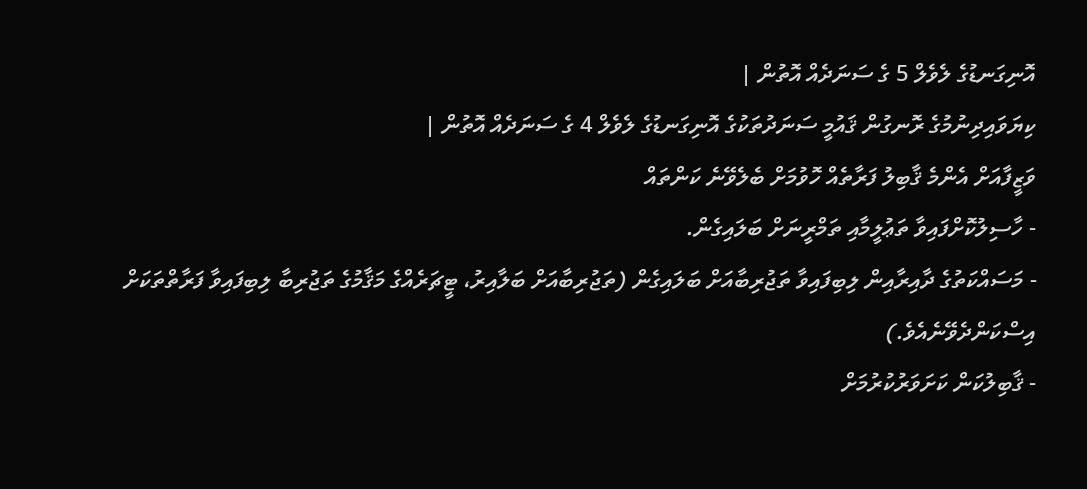އޮނިގަނޑުގެ ލެވެލް 5 ގެ ސަނަދެއް އޮތުން |
ކިޔަވައިދިނުމުގެ ރޮނގުން ޤައުމީ ސަނަދުތަކުގެ އޮނިގަނޑުގެ ލެވެލް 4 ގެ ސަނަދެއް އޮތުން |
ވަޒީފާއަށް އެންމެ ޤާބިލު ފަރާތެއް ހޮވުމަށް ބެލެވޭނެ ކަންތައް
- ހާސިލުކޮށްފައިވާ ތަޢުލީމާއި ތަމްރީނަށް ބަލައިގެން.
- މަސައްކަތުގެ ދާއިރާއިން ލިބިފައިވާ ތަޖުރިބާއަށް ބަލައިގެން (ތަޖުރިބާއަށް ބަލާއިރު، ޓީޗަރެއްގެ މަޤާމުގެ ތަޖުރިބާ ލިބިފައިވާ ފަރާތްތަކަށް އިސްކަންދެވޭނެއެވެ.)
- ޤާބިލުކަން ކަށަވަރުކުރުމަށް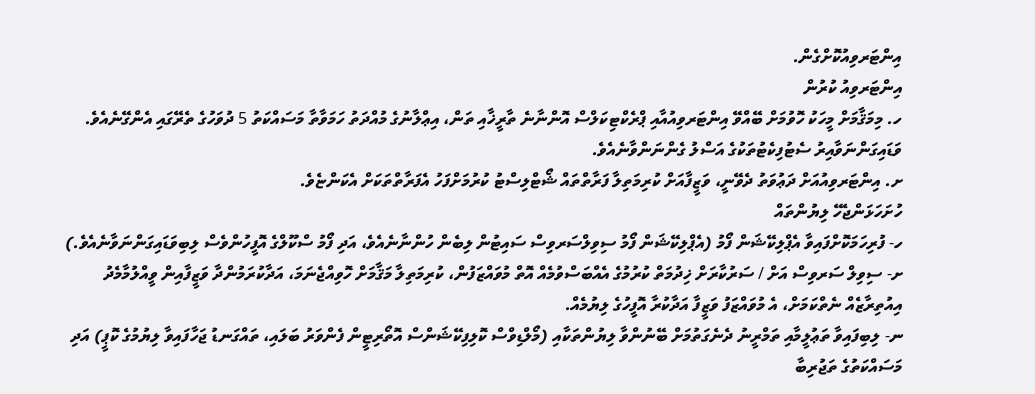އިންޓަރވިއުކޮށްގެން.
އިންޓަރވިއު ކުރުން
ހ. މިމަޤާމަށް މީހަކު ހޮވުމަށް ބޭއްވޭ އިންޓަރވިއުއާއި ޕްރެކްޓިކަލްސް އޮންނާނެ ތާރީޚާއި ތަން، އިޢްލާނުގެ މުއްދަތު ހަމަވާތާ މަސައްކަތު 5 ދުވަހުގެ ތެރޭގައި އެންގޭނެއެވެ. ވަޑައިގަންނަވާއިރު ސެޓުފިކެޓުތަކުގެ އަސްލު ގެންނަންވާނެއެވެ.
ށ. އިންޓަރވިއުއަށް ދަޢުވަތު ދެވޭނީ، ވަޒީފާއަށް ކުރިމަތިލާ ފަރާތްތައް ޝޯޓްލިސްޓު ކުރުމަށްފަހު އެފަރާތްތަކަށް އެކަންޏެވެ.
ހުށަހަޅަންޖެހޭ ލިޔުންތައް
ހ- ފުރިހަމަކޮށްފައިވާ އެޕްލިކޭޝަން ފޯމު (އެޕްލިކޭޝަން ފޯމު ސިވިލްސަރވިސް ސައިޓުން ލިބެން ހުންނާނެއެވެ، އަދި ފޯމު ސްކޫލްގެ އޮފީހުންވެސް ލިބިވަޑައިގަންނަވާނެއެވެ.)
ށ- ސިވިލް ސަރވިސް އަށް / ސަރުކާރަށް ޚިދުމަތް ކުރުމުގެ އެއްބަސްވުމެއް އޮތް މުވައްޒަފުން، ކުރިމަތިލާ މަޤާމަށް ހޮވިއްޖެނަމަ، އަދާކުރަމުންދާ ވަޒީފާއިން ވީއްލުމާމެދު އިއުތިރާޒެއް ނެތްކަމަށް، އެ މުވައްޒަފު ވަޒީފާ އަދާކުރާ އޮފީހުގެ ލިޔުމެއް.
ނ- ލިބިފައިވާ ތަޢުލީމާއި ތަމްރީނު ދެނެގަތުމަށް ބޭނުންވާ ލިޔުންތަކާއި (މޯލްޑިވްސް ކޮލިފިކޭޝަންސް އޮތޯރިޓީން ފެންވަރު ބަލައި، ތައްގަނޑު ޖަހާފައިވާ ލިޔުމުގެ ކޮޕީ) އަދި މަސައްކަތުގެ ތަޖުރިބާ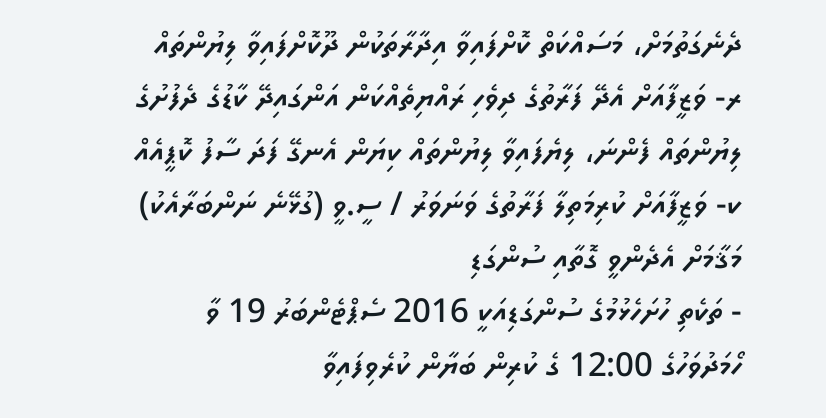ދެނެގަތުމަށް، މަސައްކަތް ކޮށްފައިވާ އިދާރާތަކުން ދޫކޮށްފައިވާ ލިޔުންތައް
ރ- ވަޒީފާއަށް އެދޭ ފަރާތުގެ ދިވެހި ރައްޔިތެއްކަން އަންގައިދޭ ކާޑުގެ ދެފުށުގެ ލިޔުންތައް ފެންނަ، ލިޔެފައިވާ ލިޔުންތައް ކިޔަން އެނގޭ ފަދަ ސާފު ކޮޕީއެއް
ކ- ވަޒީފާއަށް ކުރިމަތިލާ ފަރާތުގެ ވަނަވަރު / ސީ.ވީ (ގުޅޭނެ ނަންބަރާއެކު)
މަޤާމަށް އެދެންވީ ގޮތާއި ސުންގަޑި
- ތަކެތި ހުށަހެޅުމުގެ ސުންގަޑިއަކީ 2016 ސެޕްޓެންބަރު 19 ވާ ހޯމަދުވަހުގެ 12:00 ގެ ކުރިން ބަޔާން ކުރެވިފައިވާ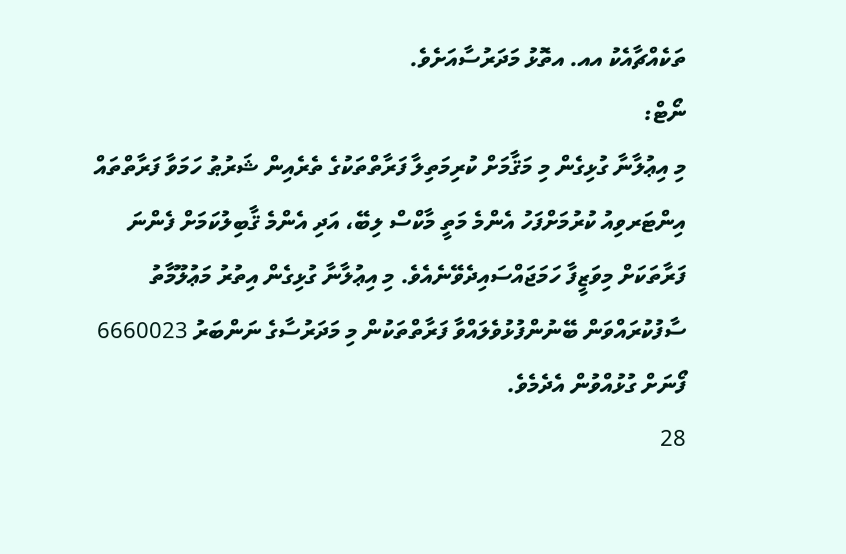ތަކެއްޗާއެކު އއ. އތޮޅު މަދަރުސާއަށެވެ.
ނޯޓް:
މި އިޢުލާނާ ގުޅިގެން މި މަޤާމަށް ކުރިމަތިލާ ފަރާތްތަކުގެ ތެރެއިން ޝަރުޠު ހަމަވާ ފަރާތްތައް އިންޓަރވިއު ކުރުމަށްފަހު އެންމެ މަތީ މާކްސް ލިބޭ، އަދި އެންމެ ޤާބިލުކަމަށް ފެންނަ ފަރާތަކަށް މިވަޒީފާ ހަމަޖައްސައިދެވޭނެއެވެ. މި އިޢުލާނާ ގުޅިގެން އިތުރު މަޢުލޫމާތު ސާފުކުރައްވަން ބޭނުންފުޅުވެލައްވާ ފަރާތްތަކުން މި މަދަރުސާގެ ނަންބަރު 6660023 ފޯނަށް ގުޅުއްވުން އެދެމެވެ.
28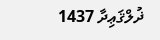ޛުލްޤަޢިދާ 1437